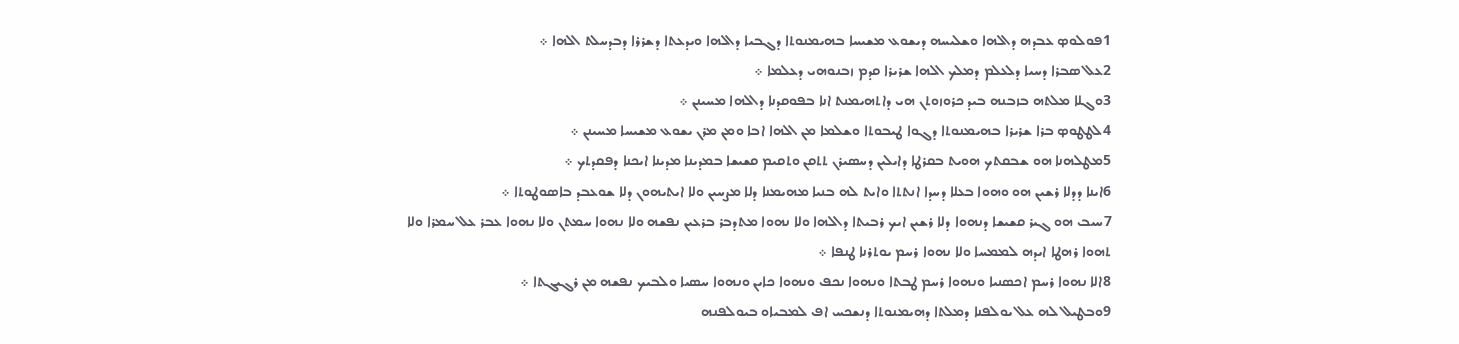1ܦܘܠܘܤ ܥܒܕܗ ܕܐܠܗܐ ܘܫܠܝܚܗ ܕܝܫܘܥ ܡܫܝܚܐ ܒܗܝܡܢܘܬܐ ܕܓܒܝܐ ܕܐܠܗܐ ܘܝܕܥܬܐ ܕܫܪܪܐ ܕܒܕܚܠܬ ܐܠܗܐ ܀
2ܥܠ ܤܒܪܐ ܕܚܝܐ ܕܠܥܠܡ ܕܡܠܟ ܐܠܗܐ ܫܪܝܪܐ ܩܕܡ ܙܒܢܘܗܝ ܕܥܠܡܐ ܀
3ܘܓܠܐ ܡܠܬܗ ܒܙܒܢܗ ܒܝܕ ܟܪܘܙܘܬܢ ܗܝ ܕܐܬܗܝܡܢܬ ܐܢܐ ܒܦܘܩܕܢܐ ܕܐܠܗܐ ܡܚܝܢܢ ܀
4ܠܛܛܘܤ ܒܪܐ ܫܪܝܪܐ ܒܗܝܡܢܘܬܐ ܕܓܘܐ ܛܝܒܘܬܐ ܘܫܠܡܐ ܡܢ ܐܠܗܐ ܐܒܐ ܘܡܢ ܡܪܢ ܝܫܘܥ ܡܫܝܚܐ ܡܚܝܢܢ ܀
5ܡܛܠܗܢܐ ܗܘ ܫܒܩܬܟ ܗܘܝܬ ܒܩܪܛܐ ܕܐܝܠܝܢ ܕܚܤܝܪܢ ܬܬܩܢ ܘܬܩܝܡ ܩܫܝܫܐ ܒܡܕܝܢܐ ܡܕܝܢܐ ܐܝܟܢܐ ܕܦܩܕܬܟ ܀
6ܐܝܢܐ ܕܕܠܐ ܪܫܝܢ ܗܘ ܘܗܘܐ ܒܥܠܐ ܕܚܕܐ ܐܢܬܬܐ ܘܐܝܬ ܠܗ ܒܢܝܐ ܡܗܝܡܢܐ ܕܠܐ ܡܨܚܝܢ ܘܠܐ ܐܝܬܝܗܘܢ ܕܠܐ ܫܘܥܒܕ ܒܐܤܘܛܘܬܐ ܀
7ܚܝܒ ܗܘ ܓܝܪ ܩܫܝܫܐ ܕܢܗܘܐ ܕܠܐ ܪܫܝܢ ܐܝܟ ܪܒܝܬܐ ܕܐܠܗܐ ܘܠܐ ܢܗܘܐ ܡܬܕܒܪ ܒܪܥܝܢ ܢܦܫܗ ܘܠܐ ܢܗܘܐ ܚܡܬܢ ܘܠܐ ܢܗܘܐ ܥܒܪ ܥܠ ܚܡܪܐ ܘܠܐ ܬܗܘܐ ܪܗܛܐ ܐܝܕܗ ܠܡܡܚܐ ܘܠܐ ܢܗܘܐ ܪܚܡ ܝܘܬܪܢܐ ܛܢܦܐ ܀
8ܐܠܐ ܢܗܘܐ ܪܚܡ ܐܟܤܢܝܐ ܘܢܗܘܐ ܪܚܡ ܛܒܬܐ ܘܢܗܘܐ ܢܟܦ ܘܢܗܘܐ ܟܐܝܢ ܘܢܗܘܐ ܚܤܝܐ ܘܠܒܝܟ ܢܦܫܗ ܡܢ ܪܓܝܓܬܐ ܀
9ܘܒܛܝܠ ܠܗ ܥܠ ܝܘܠܦܢܐ ܕܡܠܬܐ ܕܗܝܡܢܘܬܐ ܕܢܫܟܚ ܐܦ ܠܡܒܝܐܘ ܒܝܘܠܦܢܗ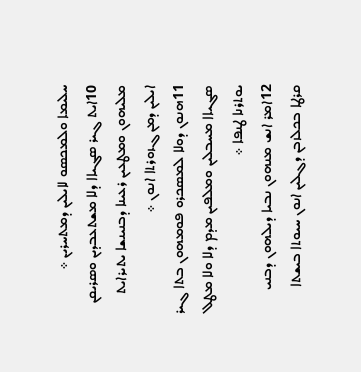ܚܠܝܡܐ ܘܠܡܟܤܘ ܠܐܝܠܝܢ ܕܡܬܚܪܝܢ ܀
10ܐܝܬ ܓܝܪ ܤܓܝܐܐ ܕܠܐ ܡܫܬܥܒܕܝܢ ܘܤܪܝܩܢ ܡܠܝܗܘܢ ܘܡܛܥܝܢ ܪܥܝܢܐ ܕܒܢܝܢܫܐ ܝܬܝܪܐܝܬ ܐܝܠܝܢ ܕܡܢ ܓܙܘܪܬܐ ܐܢܘܢ ܀
11ܗܢܘܢ ܕܘܠܐ ܠܡܤܟܪܘ ܦܘܡܗܘܢ ܒܬܐ ܓܝܪ ܤܓܝܐܐ ܡܚܒܠܝܢ ܘܡܠܦܝܢ ܡܕܡ ܕܠܐ ܘܠܐ ܡܛܠ ܝܘܬܪܢܐ ܛܢܦܐ ܀
12ܐܡܪ ܐܢܫ ܡܢܗܘܢ ܢܒܝܐ ܕܝܠܗܘܢ ܕܒܢܝ ܩܪܛܐ ܒܟܠܙܒܢ ܕܓܠܝܢ ܐܢܘܢ ܚܝܘܬܐ ܒܝܫܬܐ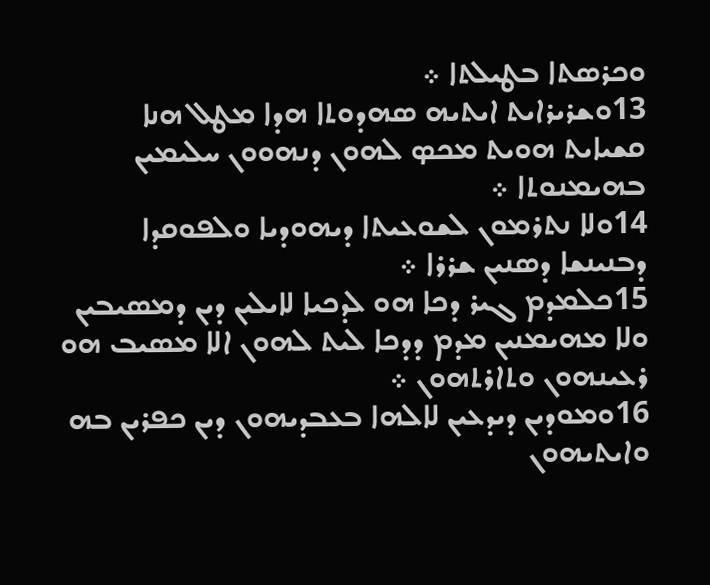ܘܟܪܤܬܐ ܒܛܝܠܬܐ ܀
13ܘܫܪܝܪܐܝܬ ܐܝܬܝܗ ܤܗܕܘܬܐ ܗܕܐ ܡܛܠ ܗܢܐ ܩܫܝܐܝܬ ܗܘܝܬ ܡܟܤ ܠܗܘܢ ܕܢܗܘܘܢ ܚܠܝܡܝܢ ܒܗܝܡܢܘܬܐ ܀
14ܘܠܐ ܢܬܪܡܘܢ ܠܫܘܥܝܬܐ ܕܝܗܘܕܝܐ ܘܠܦܘܩܕܐ ܕܒܢܝܢܫܐ ܕܤܢܝܢ ܫܪܪܐ ܀
15ܟܠܡܕܡ ܓܝܪ ܕܟܐ ܗܘ ܠܕܟܝܐ ܠܐܝܠܝܢ ܕܝܢ ܕܡܤܝܒܝܢ ܘܠܐ ܡܗܝܡܢܝܢ ܡܕܡ ܕܕܟܐ ܠܝܬ ܠܗܘܢ ܐܠܐ ܡܤܝܒ ܗܘ ܪܥܝܢܗܘܢ ܘܬܐܪܬܗܘܢ ܀
16ܘܡܘܕܝܢ ܕܝܕܥܝܢ ܠܐܠܗܐ ܒܥܒܕܝܗܘܢ ܕܝܢ ܟܦܪܝܢ ܒܗ ܘܐܝܬܝܗܘܢ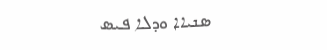ܤܢܝܐܐ ܘܕܠܐ ܦܝܤ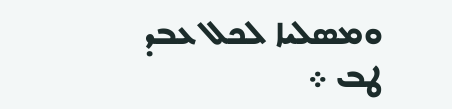ܘܡܤܠܝܐ ܠܟܠ ܥܒܕ ܛܒ ܀